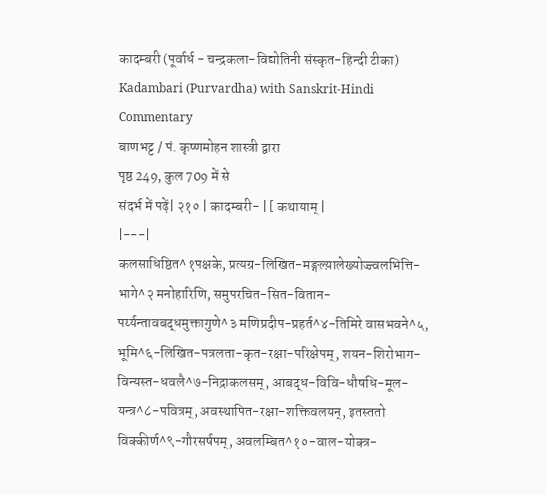कादम्बरी (पूर्वार्ध - चन्द्रकला-विद्योतिनी संस्कृत-हिन्दी टीका)
Kadambari (Purvardha) with Sanskrit-Hindi Commentary
बाणभट्ट / पं. कृष्णमोहन शास्त्री द्वारा
पृष्ठ 249, कुल 709 में से
संदर्भ में पढ़ें| २१० | कादम्बरी- | [ कथायाम् |
|---|
कलसाधिष्ठित^१पक्षके, प्रत्यग्र-लिखित-मङ्गल्य़ालेख्योज्ज्वलभित्ति-भागे^२ मनोहारिणि, समुपरचित-सित-वितान-पर्य्यन्तावबद्धमुक्तागुणे^३ मणिप्रदीप-प्रहर्त^४-तिमिरे वासभवने^५, भूमि^६-लिखित-पत्रलता-कृत-रक्षा-परिक्षेपम्, शयन-शिरोभाग-विन्यस्त-धवलै^७-निद्राकलसम्, आबद्ध-विवि-धौषधि-मूल-यन्त्र^८-पवित्रम्, अवस्थापित-रक्षा-शक्तिवलयन्, इतस्ततो विक्कीर्ण^९-गौरसर्षपम्, अवलम्बित^१०-वाल-योक्त्र-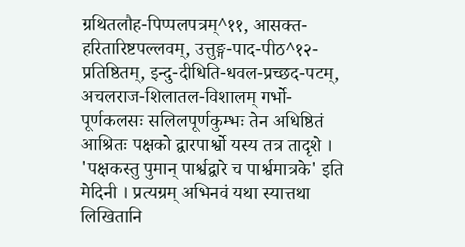ग्रथितलौह-पिप्पलपत्रम्^११, आसक्त-हरितारिष्टपल्लवम्, उत्तुङ्ग-पाद-पीठ^१२-प्रतिष्ठितम्, इन्दु-दीधिति-धवल-प्रच्छद-पटम्, अचलराज-शिलातल-विशालम् गर्भो-
पूर्णकलसः सलिलपूर्णकुम्भः तेन अधिष्ठितं आश्रितः पक्षको द्वारपार्श्वो यस्य तत्र तादृशे । 'पक्षकस्तु पुमान् पार्श्वद्वारे च पार्श्वमात्रके' इति मेदिनी । प्रत्यग्रम् अभिनवं यथा स्यात्तथा लिखितानि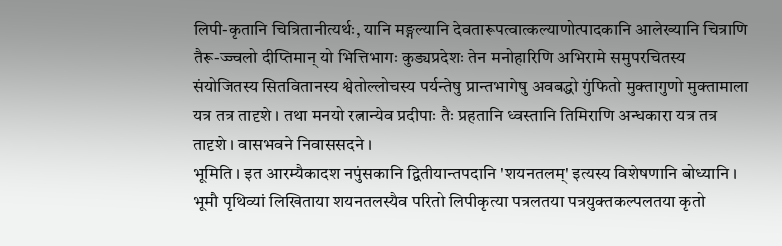लिपी-कृतानि चित्रितानीत्यर्थः, यानि मङ्गल्यानि देवतारूपत्वात्कल्याणोत्पादकानि आलेख्यानि चित्राणि तैरू-ज्ज्वलो दीप्तिमान् यो भित्तिभागः कुड्यप्रदेशः तेन मनोहारिणि अभिरामे समुपरचितस्य संयोजितस्य सितवितानस्य श्वेतोल्लोचस्य पर्यन्तेषु प्रान्तभागेषु अवबद्धो गुंफितो मुक्तागुणो मुक्तामाला यत्र तत्र तादृशे । तथा मनयो रत्नान्येव प्रदीपाः तैः प्रहतानि ध्वस्तानि तिमिराणि अन्धकारा यत्र तत्र तादृशे । वासभवने निवाससदने ।
भूमिति । इत आरम्यैकादश नपुंसकानि द्वितीयान्तपदानि 'शयनतलम्' इत्यस्य विशेषणानि बोध्यानि । भूमौ पृथिव्यां लिखिताया शयनतलस्यैव परितो लिपीकृत्या पत्रलतया पत्रयुक्तकल्पलतया कृतो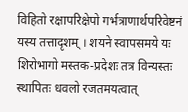विहितो रक्षापरिक्षेपो गर्भत्राणार्थपरिवेष्टनं यस्य तत्तादृशम् । शयने स्वापसमये यः शिरोभागो मस्तक-प्रदेशः तत्र विन्यस्तः स्थापितः धवलो रजतमयत्वात्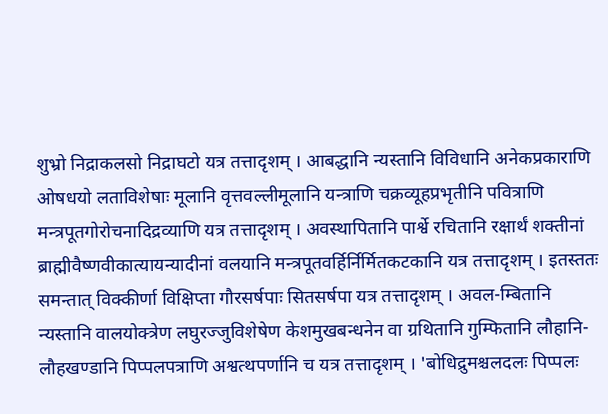शुभ्रो निद्राकलसो निद्राघटो यत्र तत्तादृशम् । आबद्धानि न्यस्तानि विविधानि अनेकप्रकाराणि ओषधयो लताविशेषाः मूलानि वृत्तवल्लीमूलानि यन्त्राणि चक्रव्यूहप्रभृतीनि पवित्राणि मन्त्रपूतगोरोचनादिद्रव्याणि यत्र तत्तादृशम् । अवस्थापितानि पार्श्वे रचितानि रक्षार्थं शक्तीनां ब्राह्मीवैष्णवीकात्यायन्यादीनां वलयानि मन्त्रपूतवर्हिर्निर्मितकटकानि यत्र तत्तादृशम् । इतस्ततः समन्तात् विक्कीर्णा विक्षिप्ता गौरसर्षपाः सितसर्षपा यत्र तत्तादृशम् । अवल-म्बितानि न्यस्तानि वालयोक्त्रेण लघुरज्जुविशेषेण केशमुखबन्धनेन वा ग्रथितानि गुम्फितानि लौहानि-लौहखण्डानि पिप्पलपत्राणि अश्वत्थपर्णानि च यत्र तत्तादृशम् । 'बोधिद्रुमश्चलदलः पिप्पलः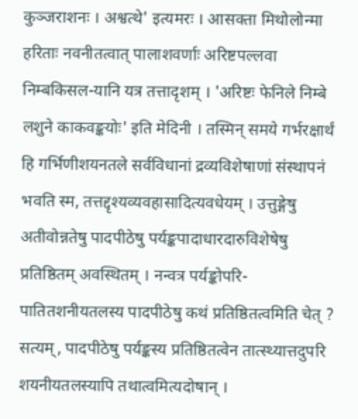कुञ्जराशनः । अश्वत्थे' इत्यमरः । आसक्ता मिथोलोन्मा हरिताः नवनीतत्वात् पालाशवर्णाः अरिष्टपल्लवा निम्बकिसल-यानि यत्र तत्तादृशम् । 'अरिष्टः फेनिले निम्बे लशुने काकवङ्कयोः' इति मेदिनी । तस्मिन् समये गर्भरक्षार्थं हि गर्भिणीशयनतले सर्वविधानां द्रव्यविशेषाणां संस्थापनं भवति स्म, तत्तद्दृश्यव्यवहासादित्यवधेयम् । उत्तुङ्गेषु अतीवोन्नतेषु पादपीठेषु पर्यङ्कपादाधारदारुविशेषेषु प्रतिष्ठितम् अवस्थितम् । नन्वत्र पर्यङ्कोपरि-पातितशनीयतलस्य पादपीठेषु कथं प्रतिष्ठितत्वमिति चेत् ? सत्यम्, पादपीठेषु पर्यङ्कस्य प्रतिष्ठितत्वेन तात्स्थ्यात्तदुपरि शयनीयतलस्यापि तथात्वमित्यदोषान् ।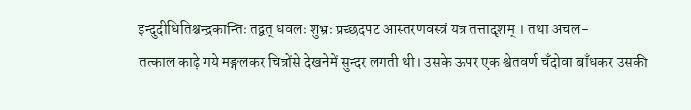इन्दुदीधितिश्चन्द्रकान्तिः तद्वत् धवलः शुभ्रः प्रच्छदपट आस्तरणवस्त्रं यत्र तत्तादृशम् । तथा अचल-
तत्काल काढ़े गये मङ्गलकर चित्रोंसे देखनेमें सुन्दर लगती थी। उसके ऊपर एक श्वेतवर्ण चँदोवा बाँधकर उसकी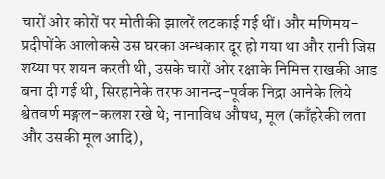चारों ओर कोरों पर मोतीकी झालरें लटकाई गई थीं। और मणिमय-प्रदीपोंके आलोकसे उस घरका अन्धकार दूर हो गया था और रानी जिस शय्या पर शयन करती थी, उसके चारों ओर रक्षाके निमित्त राखकी आड बना दी गई थी, सिरहानेके तरफ आनन्द-पूर्वक निद्रा आनेके लिये श्वेतवर्ण मङ्गल-कलश रखे थे; नानाविध औषध, मूल (काँहरेकी लता और उसकी मूल आदि),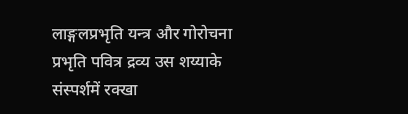लाङ्गलप्रभृति यन्त्र और गोरोचना प्रभृति पवित्र द्रव्य उस शय्याके संस्पर्शमें रक्खा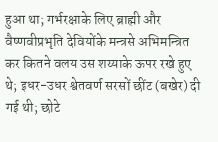हुआ था; गर्भरक्षाके लिए ब्राह्मी और वैष्णवीप्रभृति देवियोंके मन्त्रसे अभिमन्त्रित कर कितने वलय उस शय्याके ऊपर रखे हुए थे; इधर-उधर श्वेतवर्ण सरसों छींट (बखेर) दी गई थी; छोटे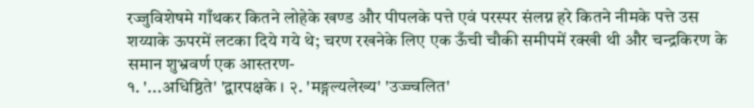रज्जुविशेषमे गाँथकर कितने लोहेके खण्ड और पीपलके पत्ते एवं परस्पर संलग्न हरे कितने नीमके पत्ते उस शय्याके ऊपरमें लटका दिये गये थे; चरण रखनेके लिए एक ऊँची चौकी समीपमें रक्खी थी और चन्द्रकिरण के समान शुभ्रवर्ण एक आस्तरण-
१. '...अधिष्ठिते' 'द्वारपक्षके । २. 'मङ्गल्यलेख्य' 'उज्ज्वलित'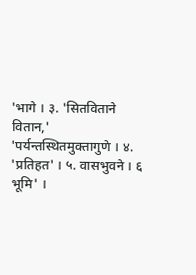'भागे । ३. 'सितविताने वितान,' 'पर्यन्तस्थितमुक्तागुणे । ४. 'प्रतिहत' । ५. वासभुवने । ६ भूमि' ।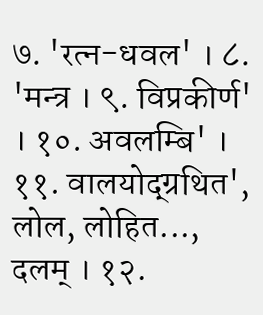७. 'रत्न-धवल' । ८. 'मन्त्र । ९. विप्रकीर्ण' । १०. अवलम्बि' । ११. वालयोद्ग्रथित', लोल, लोहित..., दलम् । १२.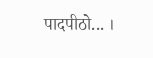पादपीठो... ।